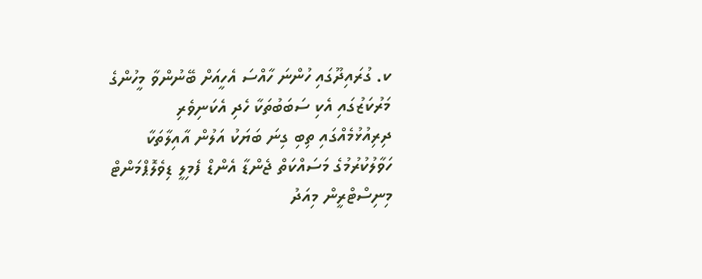ކ. ގުރައިދޫގައި ހުންނަ ހާއްސަ އެހީއަށް ބޭނުންވާ މީހުންގެ މަރުކަޒުގައި އެކި ސަބަބުތަކާ ހެދި އެކަނިވެރި ދިރިއުޅުމެއްގައި ތިބި ގިނަ ބަޔަކު އަލުން އާއިލާތަކާ ހަވާލުކުރުމުގެ މަސައްކަތް ޖެންޑާ އެންޑް ފެމިލީ ޑިވެލޮޕްމަންޓް މިނިސްޓްރީން މިއަދު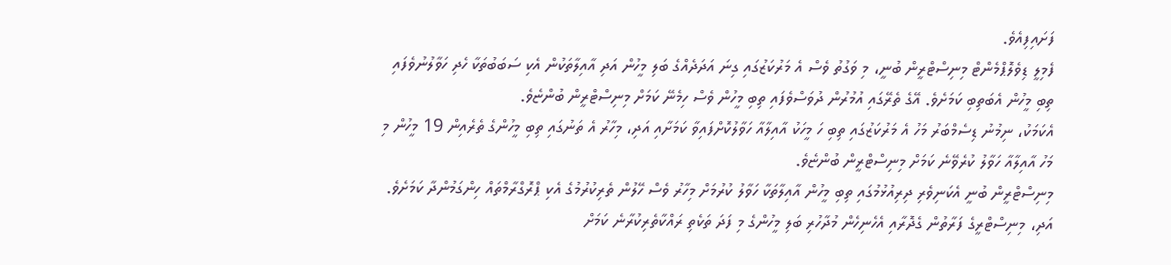ފަށައިފިއެވެ.
ފެމިލީ ޑިވެލޮޕްމެންޓް މިނިސްޓްރީން ބުނީ، މި ވަގުތު ވެސް އެ މަރުކަޒުގައި ގިނަ އަދަދެއްގެ ބަލި މީހުން އަދި އާއިލާތަކުން އެކި ސަބަބުތަކާ ހެދި ހަވާލުނުވެފައި ތިބި މީހުން އެބަތިބި ކަމަށެވެ. އޭގެ ތެރޭގައި އުމުރުން ދުވަސްވެފައި ތިބި މީހުން ވެސް ހިމެނޭ ކަމަށް މިނިސްޓްރީން ބުންޏެވެ.
އެކަމަކު، ނިމުނު ޑިސެމްބަރު މަހު އެ މަރުކަޒުގައި ތިބި ހަ މީހަކު އާއިލާއާ ހަވާލުކޮށްފައިވާ ކަމަށާއި އަދި، މިހާރު އެ ތަނުގައި ތިބި މީހުންގެ ތެރެއިން 19 މީހުން މި މަހު އާއިލާއާ ހަވާލު ކުރެވޭނެ ކަމަށް މިނިސްޓްރީން ބުންޏެވެ.
މިނިސްޓްރީން ބުނީ އެކަނިވެރި ދިރިއުޅުމުގައި ތިބި މީހުން އާއިލާތަކާ ހަވާލު ކުރުމަށް މިހާރު ވެސް ހޭލުން ތެރިކުރުމުގެ އެކި ޕްރޮގްރާމްތައް ހިންގަމުންދާ ކަމަށެވެ. އަދި، މިނިސްޓްރީގެ ފަރާތުން ގެދޮރާއި އެހެނިހެން މުދާހުރި ބަލި މީހުންގެ މި ފަދަ ތަކެތި ރައްކާތެރިކުރާނެ ކަމަށް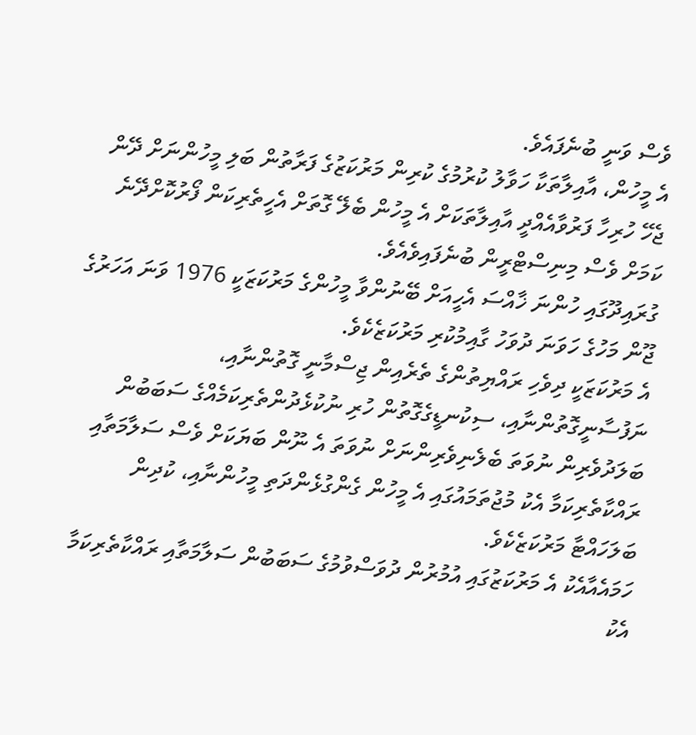ވެސް ވަނީ ބުނެފައެވެ.
އެ މީހުން، އާއިލާތަކާ ހަވާލު ކުރުމުގެ ކުރިން މަރުކަޒުގެ ފަރާތުން ބަލި މީހުންނަށް ދޭން ޖެހޭ ހުރިހާ ފަރުވާއެއްދީ އާއިލާތަކަށް އެ މީހުން ބެލޭ ގޮތަށް އެހީތެރިކަން ފޯރުކޮށްދޭނެ ކަމަށް ވެސް މިނިސްޓްރީން ބުނެފައިވެއެވެ.
ގުރައިދޫގައި ހުންނަ ޚާއްސަ އެހީއަށް ބޭނުންވާ މީހުންގެ މަރުކަޒަކީ 1976 ވަނަ އަހަރުގެ ޖޫން މަހުގެ ހަވަނަ ދުވަހު ގާއިމުކުރި މަރުކަޒެކެވެ.
އެ މަރުކަޒަކީ ދިވެހި ރައްޔިތުންގެ ތެރެއިން ޖިސްމާނީ ގޮތުންނާއި، ނަފުސާނީގޮތުންނާއި، ސިކުނޑީގެގޮތުން ހުރި ނުކުޅެދުންތެރިކަމެއްގެ ސަބަބުން ބަލަދުވެރިން ނުވަތަ ބެލެނިވެރިންނަށް ނުވަތަ އެ ނޫން ބަޔަކަށް ވެސް ސަލާމަތާއި ރައްކާތެރިކަމާ އެކު މުޖުތަމައުގައި އެ މީހުން ގެންގުޅެންދަތި މީހުންނާއި، ކުދިން ބަލަހައްޓާ މަރުކަޒެކެވެ.
ހަމައެއާއެކު އެ މަރުކަޒުގައި އުމުރުން ދުވަސްވުމުގެ ސަބަބުން ސަލާމަތާއި ރައްކާތެރިކަމާ އެކު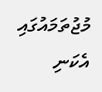މުޖުތަމައުގައި އެކަނި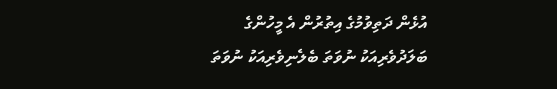އުޅެން ދަތިވުމުގެ އިތުރުން އެ މީހުންގެ ބަލަދުވެރިއަކު ނުވަތަ ބެލެނިވެރިއަކު ނުވަތަ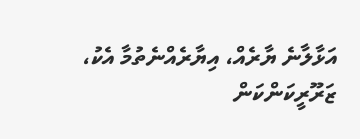އަޅާލާނެ ޔާރެއް، އިޔާރެއްނެތުމާ އެކު، ޒަރޫރީކަންކަން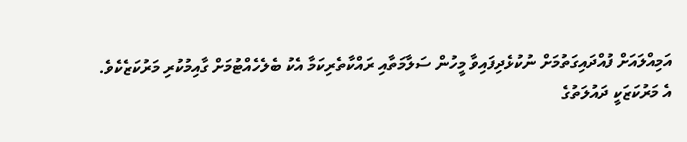އަމިއްލައަށް ފުއްދައިގަތުމަށް ނުކުޅެދިފައިވާ މީހުން ސަލާމަތާއި ރައްކާތެރިކަމާ އެކު ބެލެހެއްޓުމަށް ގާއިމުކުރި މަރުކަޒެކެވެ.
އެ މަރުކަޒަކީ ދައުލަތުގެ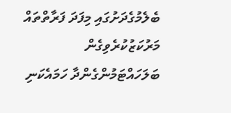ބެލެމުގެދަށުގައި މިފަދަ ފަރާތްތައް މަރުކަޒުކުރެވިގެން ބަލަހައްޓަމުންގެންދާ ހަމައެކަނި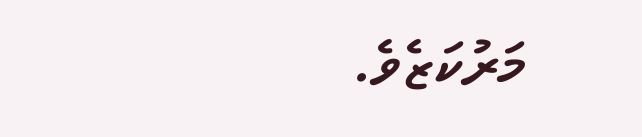މަރުކަޒެވެ.